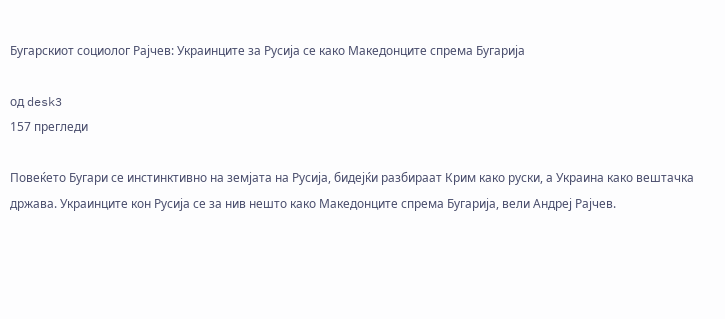Бугарскиот социолог Рајчев: Украинците за Русија се како Македонците спрема Бугарија

од desk3
157 прегледи

Повеќето Бугари се инстинктивно на земјата на Русија, бидејќи разбираат Крим како руски, а Украина како вештачка држава. Украинците кон Русија се за нив нешто како Македонците спрема Бугарија, вели Андреј Раjчев.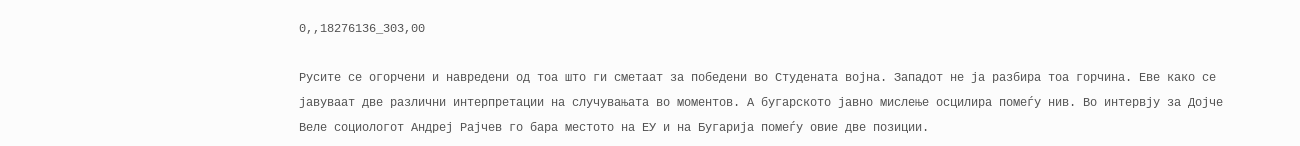0,,18276136_303,00

Русите се огорчени и навредени од тоа што ги сметаат за победени во Студената војна. Западот не ја разбира тоа горчина. Еве како се јавуваат две различни интерпретации на случувањата во моментов. А бугарското јавно мислење осцилира помеѓу нив. Во интервју за Дојче Веле социологот Андреј Рајчев го бара местото на ЕУ и на Бугарија помеѓу овие две позиции.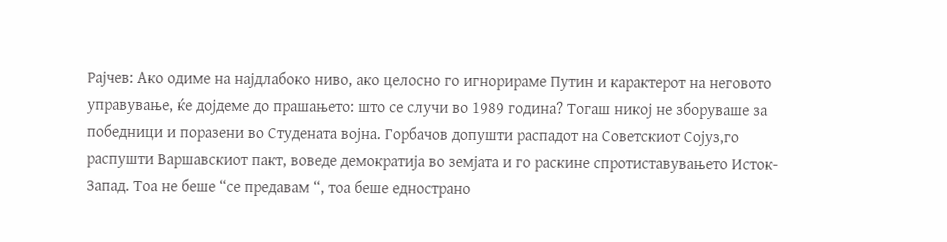Рајчев: Ако одиме на најдлабоко ниво, ако целосно го игнорираме Путин и карактерот на неговото управување, ќе дојдеме до прашањето: што се случи во 1989 година? Тогаш никој не зборуваше за победници и поразени во Студената војна. Горбачов допушти распадот на Советскиот Сојуз,го распушти Варшавскиот пакт, воведе демократија во земјата и го раскине спротиставувањето Исток-Запад. Тоа не беше “се предавам “, тоа беше еднострано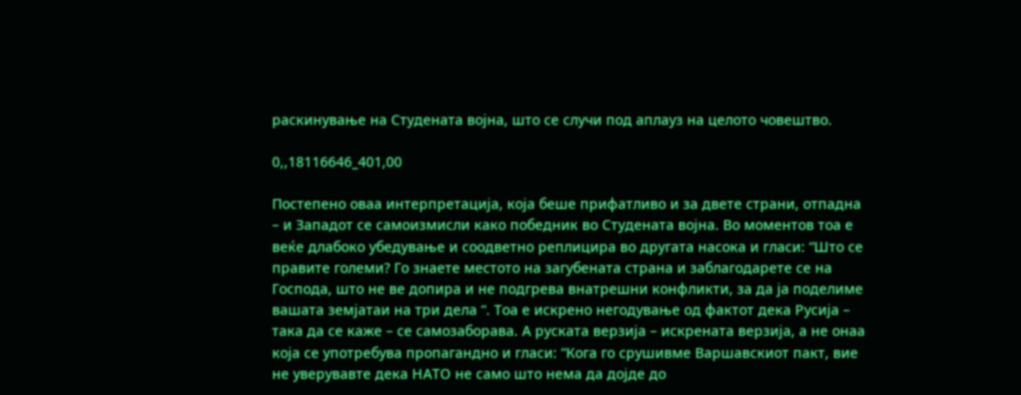раскинување на Студената војна, што се случи под аплауз на целото човештво.

0,,18116646_401,00

Постепено оваа интерпретација, која беше прифатливо и за двете страни, отпадна – и Западот се самоизмисли како победник во Студената војна. Во моментов тоа е веќе длабоко убедување и соодветно реплицира во другата насока и гласи: “Што се правите големи? Го знаете местото на загубената страна и заблагодарете се на Господа, што не ве допира и не подгрева внатрешни конфликти, за да ја поделиме вашата земјатаи на три дела “. Тоа е искрено негодување од фактот дека Русија – така да се каже – се самозаборава. А руската верзија – искрената верзија, а не онаа која се употребува пропагандно и гласи: “Кога го срушивме Варшавскиот пакт, вие не уверувавте дека НАТО не само што нема да дојде до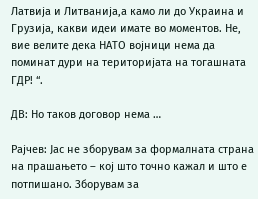Латвија и Литванија,а камо ли до Украина и Грузија, какви идеи имате во моментов. Не, вие велите дека НАТО војници нема да поминат дури на територијата на тогашната ГДР! “.

ДВ: Но таков договор нема …

Рајчев: Јас не зборувам за формалната страна на прашањето – кој што точно кажал и што е потпишано. Зборувам за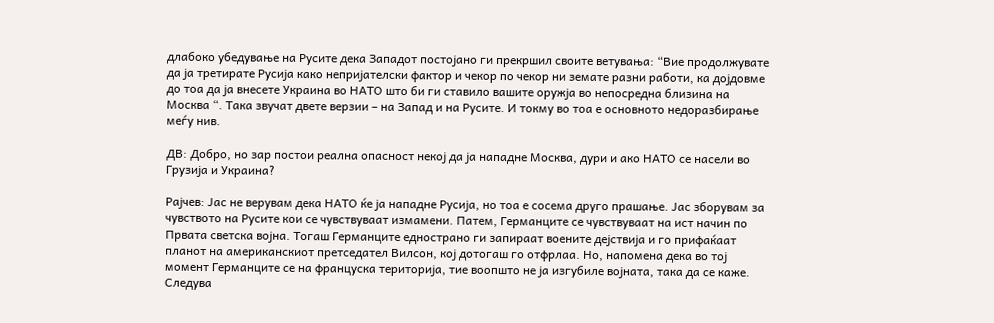длабоко убедување на Русите дека Западот постојано ги прекршил своите ветувања: “Вие продолжувате да ја третирате Русија како непријателски фактор и чекор по чекор ни земате разни работи, ка дојдовме до тоа да ја внесете Украина во НАТО што би ги ставило вашите оружја во непосредна близина на Москва “. Така звучат двете верзии – на Запад и на Русите. И токму во тоа е основното недоразбирање меѓу нив.

ДВ: Добро, но зар постои реална опасност некој да ја нападне Москва, дури и ако НАТО се насели во Грузија и Украина?

Рајчев: Јас не верувам дека НАТО ќе ја нападне Русија, но тоа е сосема друго прашање. Јас зборувам за чувството на Русите кои се чувствуваат измамени. Патем, Германците се чувствуваат на ист начин по Првата светска војна. Тогаш Германците еднострано ги запираат воените дејствија и го прифаќаат планот на американскиот претседател Вилсон, кој дотогаш го отфрлаа. Но, напомена дека во тој момент Германците се на француска територија, тие воопшто не ја изгубиле војната, така да се каже. Следува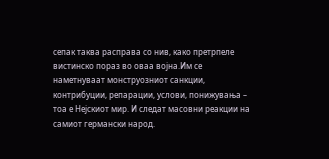сепак таква расправа со нив, како претрпеле вистинско пораз во оваа војна.Им се наметнуваат монструозниот санкции, контрибуции, репарации, услови, понижувања – тоа е Нејскиот мир. И следат масовни реакции на самиот германски народ.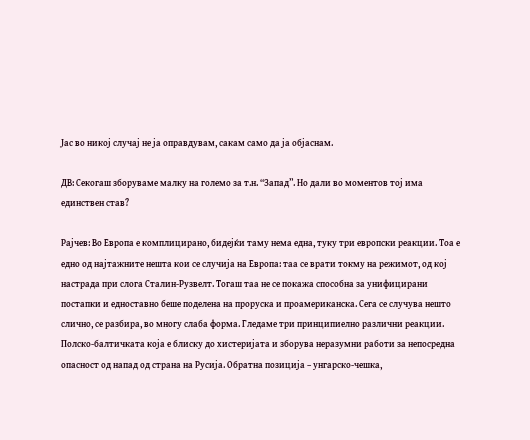Јас во никој случај не ја оправдувам, сакам само да ја објаснам.

ДВ: Секогаш зборуваме малку на големо за т.н. “Запад”. Но дали во моментов тој има единствен став?

Рајчев: Во Европа е комплицирано, бидејќи таму нема една, туку три европски реакции. Тоа е едно од најтажните нешта кои се случија на Европа: таа се врати токму на режимот, од кој настрада при слога Сталин-Рузвелт. Тогаш таа не се покажа способна за унифицирани постапки и едноставно беше поделена на проруска и проамериканска. Сега се случува нешто слично, се разбира, во многу слаба форма. Гледаме три принципиелно различни реакции. Полско-балтичката која е блиску до хистеријата и зборува неразумни работи за непосредна опасност од напад од страна на Русија. Обратна позиција – унгарско-чешка,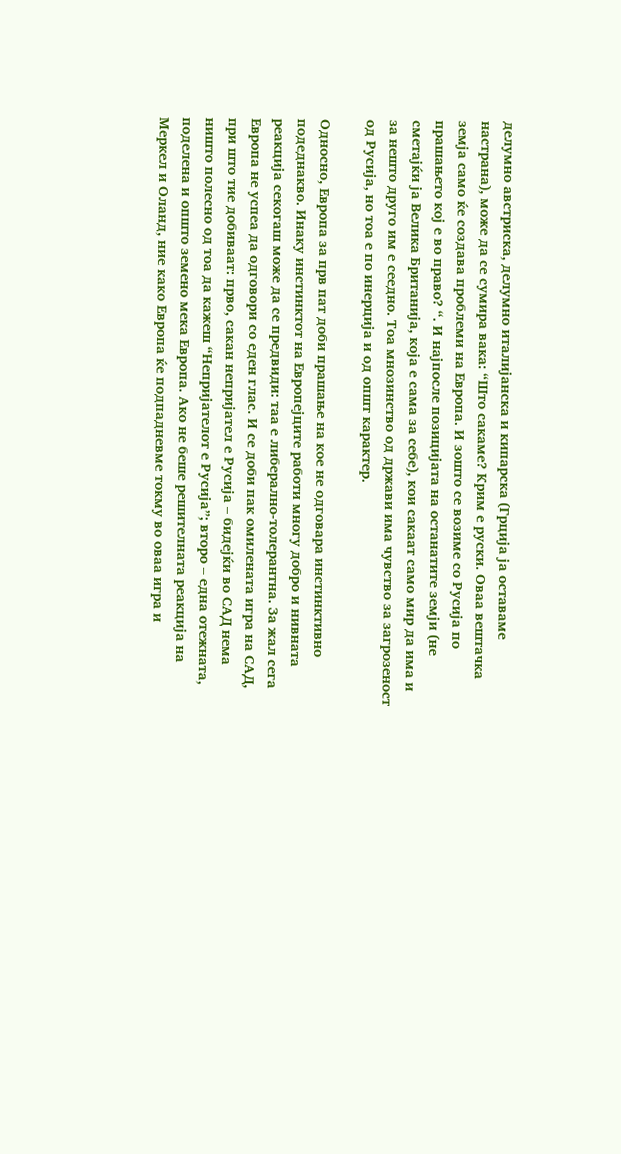делумно австриска, делумно италијанска и кипарска (Грција ја оставаме настрана), може да се сумира вака: “Што сакаме? Крим е руски. Оваа вештачка земја само ќе создава проблеми на Европа. И зошто се возиме со Русија по прашањето кој е во право? “. И најпосле позицијата на останатите земји (не сметајќи ја Велика Британија, која е сама за себе), кои сакаат само мир да има и за нешто друго им е сеедно. Тоа мнозинство од држави има чувство за загрозеност од Русија, но тоа е по инерција и од општ карактер.

Односно, Европа за прв пат доби прашање на кое не одговара инстинктивно подеднакво. Инаку инстинктот на Европејците работи многу добро и нивната реакција секогаш може да се предвиди: таа е либерално-толерантна. За жал сега Европа не успеа да одговори со еден глас. И се доби пак омилената игра на САД, при што тие добиваат: прво, сакан непријател е Русија – бидејќи во САД нема ништо полесно од тоа да кажеш “Непријателот е Русија”; второ – една отежната, поделена и општо земено мека Европа. Ако не беше решителната реакција на Меркел и Оланд, ние како Европа ќе подпадневме токму во оваа игра и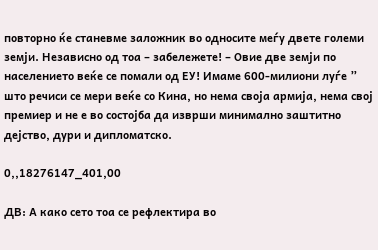повторно ќе станевме заложник во односите меѓу двете големи земји. Независно од тоа – забележете! – Овие две земји по населението веќе се помали од ЕУ! Имаме 600-милиони луѓе ” што речиси се мери веќе со Кина, но нема своја армија, нема свој премиер и не е во состојба да изврши минимално заштитно дејство, дури и дипломатско.

0,,18276147_401,00

ДВ: А како сето тоа се рефлектира во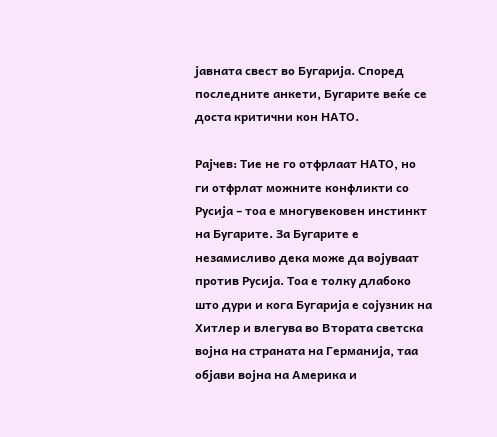јавната свест во Бугарија. Според последните анкети, Бугарите веќе се доста критични кон НАТО.

Рајчев: Тие не го отфрлаат НАТО, но ги отфрлат можните конфликти со Русија – тоа е многувековен инстинкт на Бугарите. За Бугарите е незамисливо дека може да војуваат против Русија. Тоа е толку длабоко што дури и кога Бугарија е сојузник на Хитлер и влегува во Втората светска војна на страната на Германија, таа објави војна на Америка и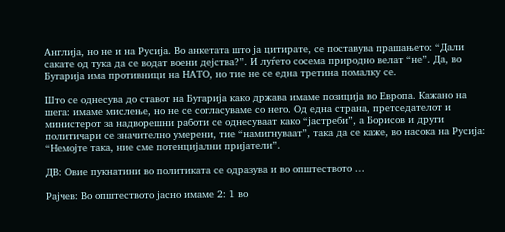Англија, но не и на Русија. Во анкетата што ја цитирате, се поставува прашањето: “Дали сакате од тука да се водат воени дејства?”. И луѓето сосема природно велат “не”. Да, во Бугарија има противници на НАТО, но тие не се една третина помалку се.

Што се однесува до ставот на Бугарија како држава имаме позиција во Европа. Кажано на шега: имаме мислење, но не се согласуваме со него. Од една страна, претседателот и министерот за надворешни работи се однесуваат како “јастреби”, а Борисов и други политичари се значително умерени, тие “намигнуваат”, така да се каже, во насока на Русија: “Немојте така, ние сме потенцијални пријатели”.

ДВ: Овие пукнатини во политиката се одразува и во општеството …

Рајчев: Во општеството јасно имаме 2: 1 во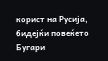корист на Русија, бидејќи повеќето Бугари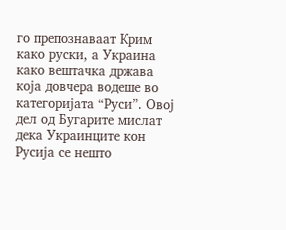го препознаваат Крим како руски, а Украина како вештачка држава која довчера водеше во категоријата “Руси”. Овој дел од Бугарите мислат дека Украинците кон Русија се нешто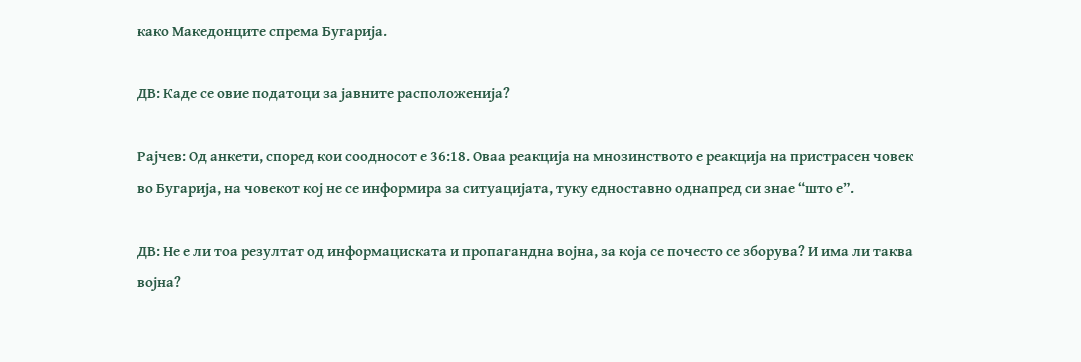како Македонците спрема Бугарија.

ДВ: Каде се овие податоци за јавните расположенија?

Рајчев: Од анкети, според кои соодносот е 36:18. Оваа реакција на мнозинството е реакција на пристрасен човек во Бугарија, на човекот кој не се информира за ситуацијата, туку едноставно однапред си знае “што е”.

ДВ: Не е ли тоа резултат од информациската и пропагандна војна, за која се почесто се зборува? И има ли таква војна?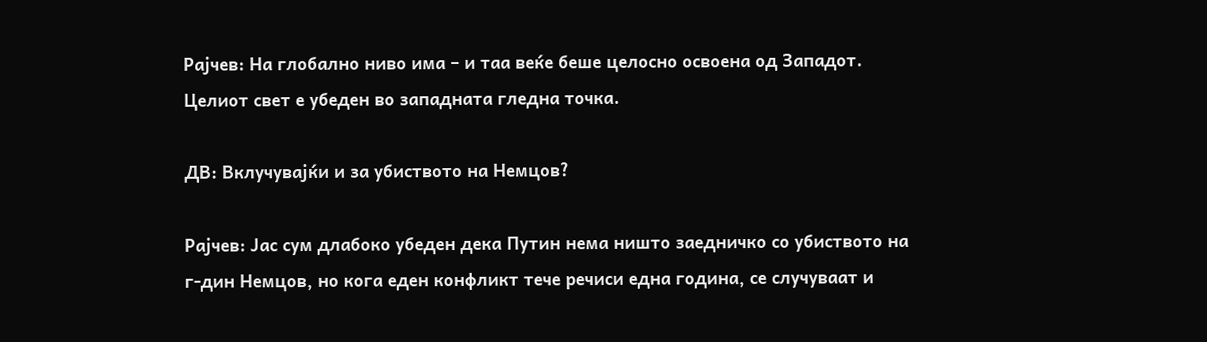Рајчев: На глобално ниво има – и таа веќе беше целосно освоена од Западот. Целиот свет е убеден во западната гледна точка.

ДВ: Вклучувајќи и за убиството на Немцов?

Рајчев: Јас сум длабоко убеден дека Путин нема ништо заедничко со убиството на г-дин Немцов, но кога еден конфликт тече речиси една година, се случуваат и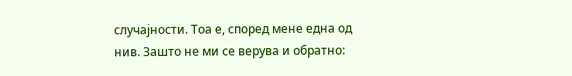случајности. Тоа е, според мене една од нив. Зашто не ми се верува и обратно: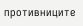противниците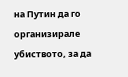на Путин да го организирале убиството, за да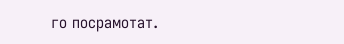го посрамотат.